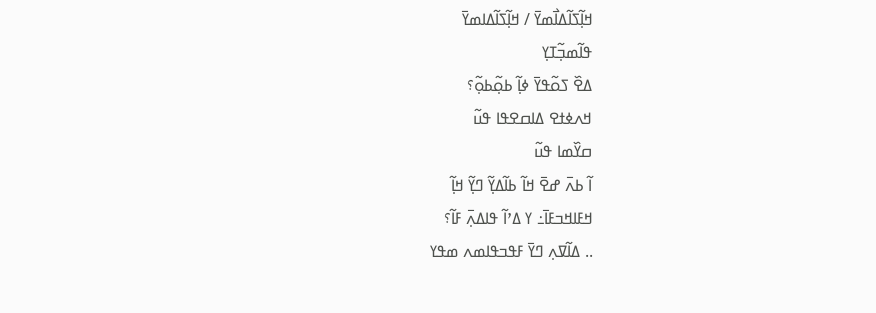ߞߊ߲߬ߖߊ߬ߡߊ߯ߘߌ߫ / ߞߊ߲߬ߖߊ߬ߡߊߘߌ߫
ߟߊ߬ߘߏ߲߬ߠߌ߲
ߡߐ߰ ߖߋ߬ߟߌ߫ ߦߊ߲߬ ߕߋ߲߬ߕߋ߲߬؟
ߞߍߦߙߐ ߡߊߛߐߟߊ ߟߎ߬
ߛߌ߰ߘߊ ߟߎ߬
ߊ߬ ߕߍ߫ ߝߐ߫ ߞߊ߬ ߕߊ߬ߡߌ߲߬ ߣߌ߲߬ ߞߊ߲߬
ߞߓߊߞߏߓߊ߫߸ ߌ ߡߴߊ߬ ߟߊߡߍ߲߫ ߓߊ߬؟
.. ߡߊ߬ߜߍ߲ ߣߌ߫ ߓߟߏߟߊߘߍ ߘߟߌ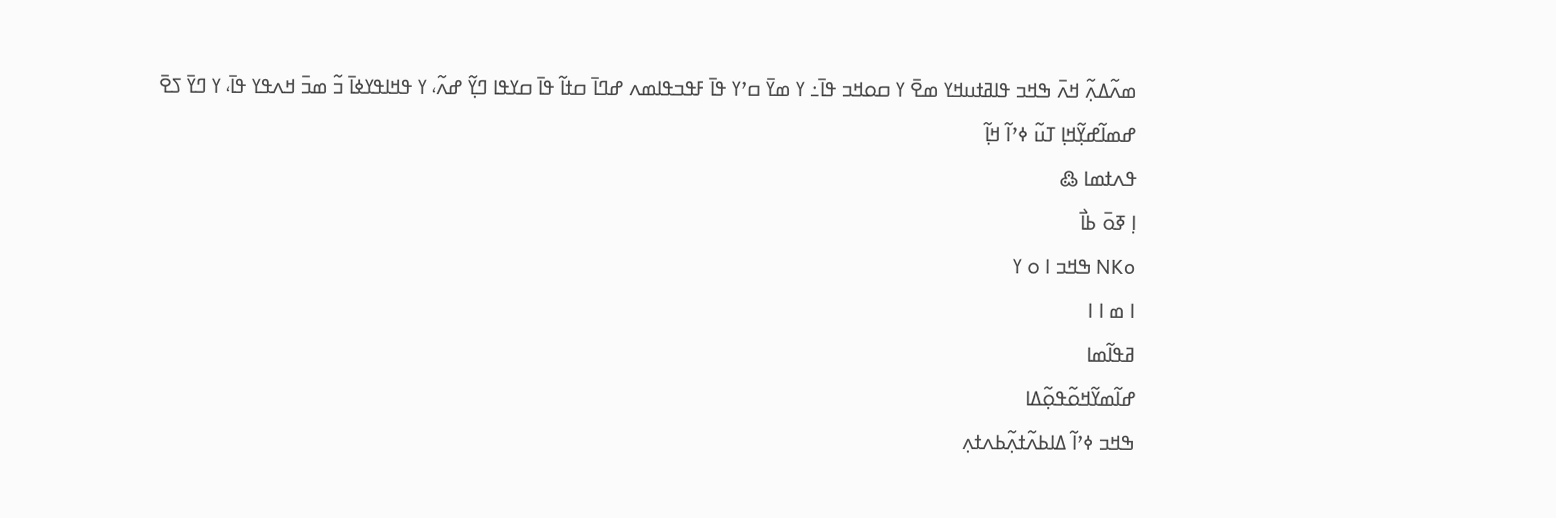ߘߍ߬ߡߍ߲߬ ߞߍ߫ ߒߞߏ ߟߊߥߙߎߞߌ ߘߐ߫ ߌ ߛߋߞߏ ߟߊ߫߸ ߌ ߘߌ߫ ߛߴߌ ߟߊ߫ ߓߟߏߟߊߘߍ ߝߣߊ߫ ߛߙߊ߬ ߟߊ߫ ߛߌߟߊ ߣߌ߲߬ ߝߍ߬، ߌ ߟߞߊߟߌߦߊ߫ ߏ߬ ߘߏ߫ ߞߍߟߌ ߟߊ߫، ߌ ߣߌ߫ ߖߐ߫
ߝߘߊ߬ߝߌ߲߬ߞߊ߲ ߠߎ߬ ߦߴߊ߬ ߞߊ߲߬
ߟߍߙߘߊ ߷
ߊ߲ ߧߋ߫ ߕߊ߯
NKo ߒߞߏ ߊ ߋ ߌ
ߊ ߘ ߊ ߊ
ߥߟߊ߬ߘߊ
ߝߊ߬ߘߌ߬ߞߋ߬ߟߋ߲߬ߡߊ
ߒߞߏ ߦߴߊ߬ ߡߊߕߍ߬ߙߍ߲߬ߕߍߙߍ߲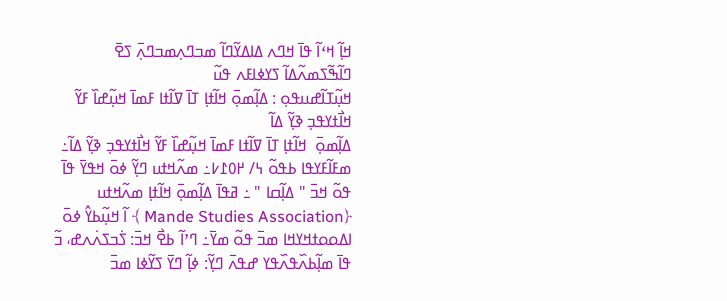ߞߊ߲߬ ߞߵߊ߬ ߟߊ߫ ߞߣߍ ߡߊߡߌ߬ߣߊ߬ ߘߏߣߍ߲ߘߏߣߍ߲߫ ߖߐ߫
ߣߊ߬ߒ߬ߖߘߍ߬ߡߊ߬ ߖߌߦߊߓߍ ߟߎ߬
ߞߎ߲߬ߠߊ߬ߝߎߟߋ߲ : ߡߊ߲߬ߘߋ߲߫ ߞߊ߬ߙߊ߲ ߠߊ߫ ߜߊ߬ߙߊ ߓߘߊ߫ ߞߎ߲߬ߝߊ߰ ߓߌ߬ ߞߊ߯ߙߌߟߏ߲ ߢߌ߲߬ ߡߊ߬
ߡߊ߲߬ߘߋ߲߫  ߞߊ߬ߙߊ߲ ߠߊ߫ ߜߊ߬ߙߊ ߓߘߊ߫ ߞߎ߲߬ߝߊ߰ ߓߌ߬ ߞߊ߯ߙߌߟߏ߲ ߢߌ߲߬ ߡߊ߬߸ ߘߓߊ߬ߓߌߟߊ ߕߟߋ߬ ߆/ ߂߀߁߇߸ ߘߍ߬ߞߙߎ ߣߌ߲߬ ߦߋ߫ ߞߟߌ߫ ߟߊ߫ ߟߋ߬ ߞߏ߫ " ߡߊ߲߬ߛߊ " ߸ ߥߟߊ߫ ߡߊ߲߬ߘߋ߲߫ ߞߊ߬ߙߊ߲ ߘߍ߬ߞߙߎ ﴿Mande Studies Association ﴾ ߊ߬ ߞߎ߲߬ߕߌ߮ ߦߋ߫ ߊߡߋߋߙߞߌߞߊ ߘߏ߫ ߟߋ߬ ߘߌ߫߸ ߣߴߊ߬ ߕߐ߯ ߞߏ߫: ߖ߭ߏߖߍ߭ߍߝ، ߏ߬ ߟߊ߫ ߘߊ߲߬ߕߍ߰ߟߍ߰ߟߌ ߝߟߍ߫ ߣߌ߲߬: ߦߊ߲߬ ߣߌ߫ ߖߌ߬ߦߊ ߘߏ߫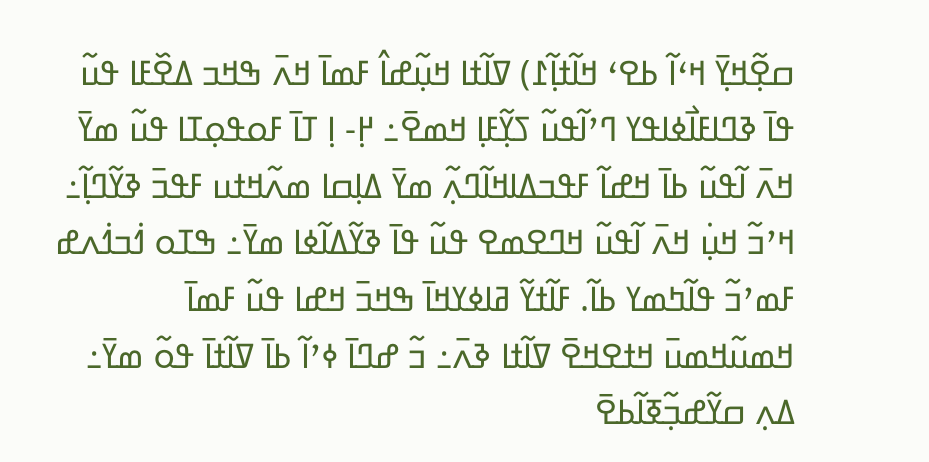ߛߐ߲߬ߞߌ߲߫ ߞߵߊ߬ ߕߐߵ ߞߊ߬ߙߊ߲߬߁) ߜߊ߬ߙߊ ߞߎ߲߬ߝߊ߮ ߓߘߊ߫ ߞߍ߫ ߒߞߏ ߡߐ߰ߓߊ ߟߎ߬ ߟߊ߫ ߢߣߊߓߊ߯ߦߊߟߌ ߣߴߊ߬ߟߎ߬ ߖߌ߲߬ߓߊ߲ ߞߘߐ߫߸ ߂߲- ߊ߲ ߠߊ߫ ߓߋߟߋ߲ߠߊ ߟߎ߬ ߘߌ߫ ߞߍ߫ ߊ߬ߟߎ߬ ߕߊ߫ ߞߝߊ߬ ߓߟߏߡߊߞߊ߬ߣߍ߲߬ ߘߌ߫ ߡߊ߲ߛߊ ߘߍ߬ߞߙߎ ߓߟߏ߫ ߢߌ߬ߣߊ߲߬߸ ߞߴߏ߬ ߞߎ߲߭ ߞߍ߫ ߊ߬ߟߎ߬ ߞߣߐߘߐ ߟߎ߬ ߟߊ߫ ߢߌ߬ߡߊ߬ߦߊ ߘߌ߫߸ ߒߠߋ ߗ߭ߏߗ߭ߍߝ ߓߘߴߏ߬ ߟߊ߬ߤߘߌ ߕߊ߬. ߓߊ߬ߙߌ߬ ߥߊߦߌߞߊ߫ ߒߞߏ߫ ߞߝߊ ߟߎ߬ ߓߘߊ߫ ߞߘߎ߬ߞߘߎ߫ ߞߙߐߞߐ߫ ߜߊ߬ߙߊ ߢߍ߫߸ ߏ߬ ߝߣߊ߫ ߦߴߊ߬ ߕߊ߫ ߜߊ߬ߙߊ߫ ߟߋ߬ ߘߌ߫߸ ߡߍ߲ ߛߌ߬ߝߏ߲߬ߧߊ߬ߕߐ߫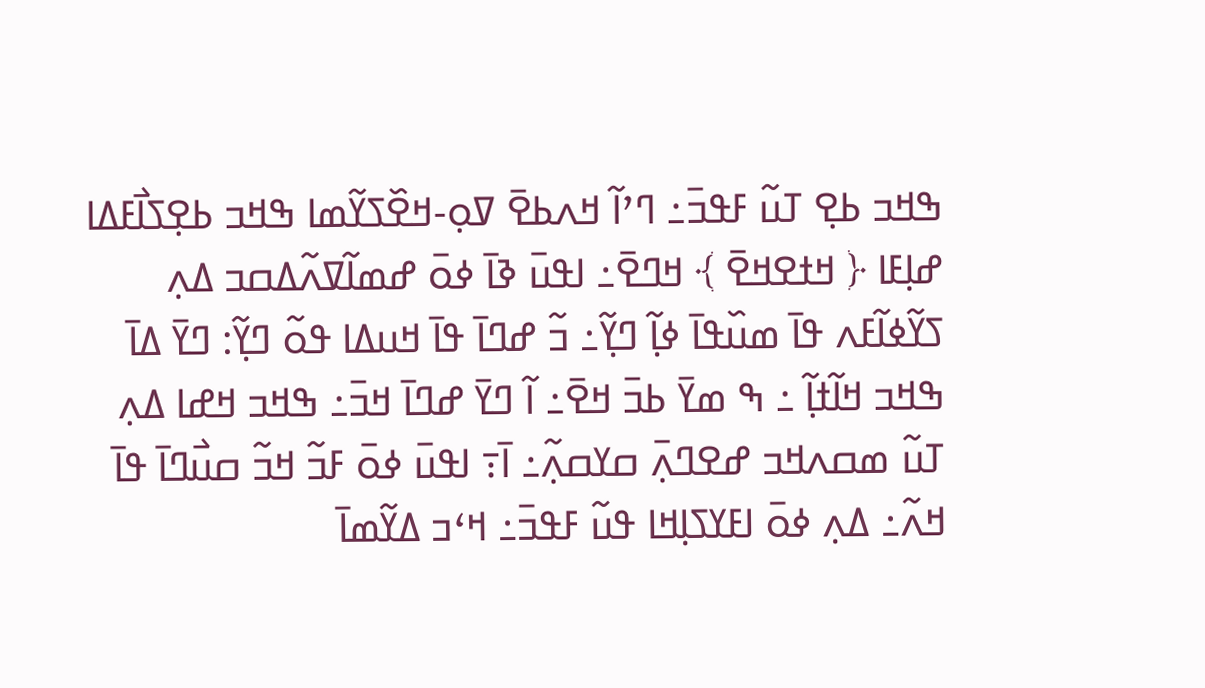ߒߞߏ ߕߐ߲ ߠߎ߬ ߓߟߏ߫߸ ߣߴߊ߬ ߞߍߕߐ߫ ߜߋ߲-ߞߐ߰ߖߌ߬ߘߊ ߒߞߏ ߕߐ߲ߖߊ߯ߓߡߊ ߝߊ߲ߓߊ ﴿ ߞߙߐߞߐ߫ ﴾ ߞߣߐ߫߸ ߊߟߎ߫ ߢߊ߫ ߦߋ߫ ߝߘߊ߬ߜߍ߬ߡߛߏ ߡߍ߲ ߖߌ߬ߦߊ߬ߓߍ ߟߊ߫ ߘߎ߰ߟߊ߫ ߦߊ߲߬ ߣߌ߲߬߸ ߏ߬ ߝߣߊ߫ ߟߊ߫ ߞߎߡߊ ߟߋ߬ ߣߌ߲߬: ߣߌ߫ ߡߊ߫ ߒߞߏ ߞߊ߬ߙߊ߲߬ ߸ ߒ ߘߌ߫ ߕߏ߫ ߞߐ߫߸ ߊ߬ ߣߌ߫ ߝߣߊ߫ ߞߏ߫߸ ߒߞߏ ߞߝߊ ߡߍ߲ ߠߎ߬ ߘߛߍߞߏ ߝߐߣߍ߲߫ ߛߌߛߍ߲߬߸ ߊ߫߹ ߊߟߎ߫ ߦߋ߫ ߓߏ߬ ߞߏ߬ ߛߎ߯ߣߊ߫ ߟߊ߫ ߞߍ߬߸ ߡߍ߲ ߦߋ߫ ߊߓߌߖߊ߲ߞߊ ߟߎ߬ ߓߟߏ߫߸ ߞߵߏ ߡߌ߬ߘߊ߫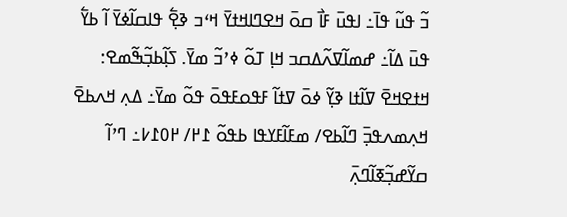ߏ߬ ߟߎ߬ ߟߊ߫߸ ߊߟߎ߫ ߓߊ߯ ߛߋ߫ ߞߐߣߊߞߙߌ߫ ߞߵߏ ߢߐ߲߱ ߟߊߛߊ߬ߦߌ߫ ߊ߬ ߕߌ߱ ߟߎ߫ ߡߊ߬߸ ߝߘߊ߬ߜߍ߬ߡߛߏ ߞߊ߲ ߠߋ߬ ߦߴߏ߬ ߘߌ߫. ߖߊ߲߬ߕߏ߲߬ߒ߬ߘߐ: ߞߙߐߞߐ߫ ߜߊ߬ߙߊ ߢߌ߲߬ ߦߋ߫ ߜߙߊ߬ ߓߟߋߓߟߋ߫ ߟߋ߬ ߘߌ߫߸ ߡߍ߲ ߞߍߕߐ߫ ߞߍ߲ߘߍߟߏ߲߫ ߣߊ߬ߕߐ/ ߘߓߊ߬ߓߌߟߊ ߕߟߋ߬ ߁߂/ ߂߀߁߇߸ ߣߴߊ߬ ߛߌ߬ߝߏ߲߬ߧߊ߬ߣߍ߲߫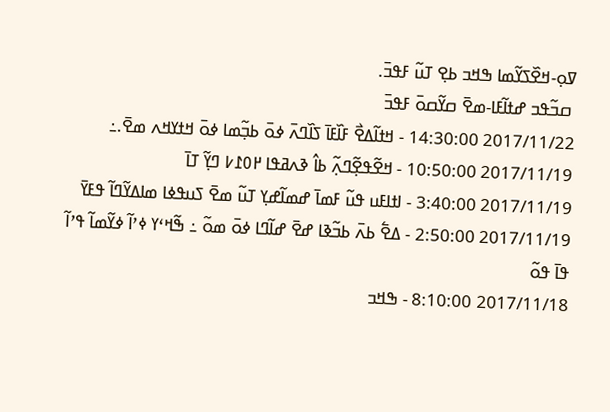ߜߋ߲-ߞߐ߰ߖߌ߬ߘߊ ߒߞߏ ߕߐ߲ ߠߎ߬ ߓߟߏ߫.
 ߛߏ߬ߟߏ ߝߙߊ߬ߓߊ-ߘߐ߫ ߛߌ߬ߛߋ߫ ߓߟߏ߫
2017/11/22 14:30:00 - ߞߙߊ߬ߡߐ߯ ߓߊ߰ߓߊ߫ ߖߊ߰ߣߍ߫ ߦߋ߫ ߕߏ߲߬ߘߊ ߦߋ߫ ߞߙߌߞߍ ߘߐ߫.߸
2017/11/19 10:50:00 - ߞߐ߬ߟߐ߲߬ߣߍ߲߬ ߕߊ߮ ߢߍߥߟߊ ߂߀߁߇ ߣߌ߲߬ ߠߊ߫
2017/11/19 3:40:00 - ߊߙߊߓߎ ߟߎ߬ ߓߘߊ߫ ߝߘߊ߬ߝߌ߲ ߠߎ߬ ߘߐ߫ ߖߎߟߦߊ ߘߊߡߌ߬ߣߊ߬ ߟߓߌ߫
2017/11/19 2:50:00 - ߡߐ߱ ߕߍ߫ ߕߏ߬ߢߊ ߝߐ߫ ߝߊ߬ߣߊ ߦߋ߫ ߘߋ߬ ߸ ߒ߬ߞߵߌ ߦߴߊ߬ ߦߌ߬ߘߊ߬ ߟߴߊ߬ ߟߊ߫ ߟߋ߬
2017/11/18 8:10:00 - ߒߞߏ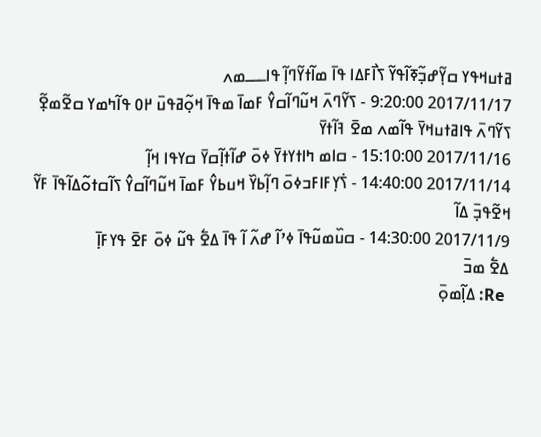ߥߙߎߞߟߌ ߛߌ߲߬ߝߏ߲߬ߧߊ߬ߟߌ߬ ߖߊ߯ߓߡߊ ߟߊ߫ ߘߊ߬ߙߌ߬ߣߊ߲߬ ߟߊߺߺߺߘߍ
2017/11/17 9:20:00 - ߖߌ߬ߣߍ߫ ߞߎ߬ߣߊ߬ߛߌ߮ ߓߘߊ߫ ߘߟߊ߫ ߞߋ߲߬ߥߟߎ߫ ߂߀ ߟߊ߬ߤߘߌ ߛߐ߬ߘߐ߲߬ ߖߌ߬ߣߍ߫ ߟߊߥߙߎߞߌ߫ ߟߊ߬ߘߍ ߘߐ߫ ߔߊ߬ߙߌ߫
2017/11/16 15:10:00 - ߛߊߘ ߤߊߙߌߙߌ߫ ߦߋ߫ ߝߊ߬ߙߊ߲߬ߛߌ߫ ߛߌߟߊ ߞߊ߲߬
2017/11/14 14:40:00 - ߖ߭ߌ߲ߓߊߓߏߦߋ߫ ߣߊ߲߬ߕߌ߰ ߞߎߕߌ߮ ߓߘߊ߫ ߞߎ߬ߣߊ߬ߛߌ߮ ߖߊ߬ߛߙߋ߬ߡߊ߬ߟߊ߫ ߓߌ߬ ߞߐ߬ߟߏ߲߫ ߡߊ߬
2017/11/9 14:30:00 - ߛߎ߰ߘߎ߬ߟߊ߫ ߦߴߊ߬ ߝߍ߬ ߊ߬ ߟߊ߫ ߡߐ߱ ߟߎ߬ ߦߋ߫ ߓߐ߫ ߟߌߓߊ߲߫
ߡߐ߱ ߘߏ߫
 Re: ߡߊ߲߬ߘߋ߲߫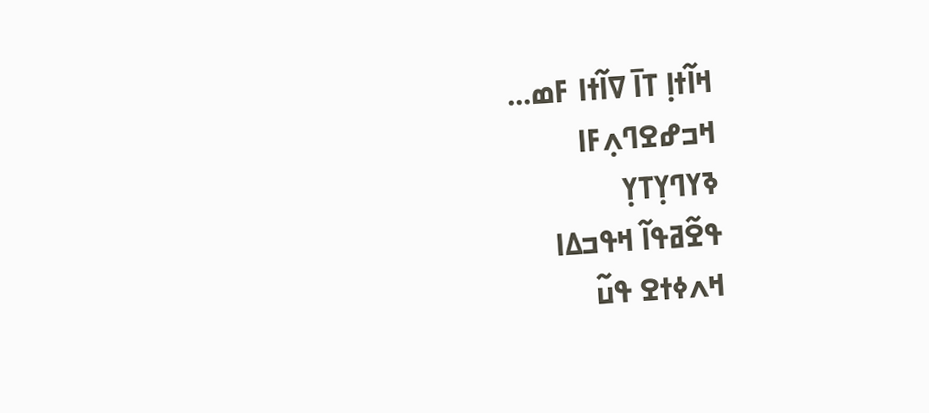ߞߊ߬ߙߊ߲ ߠߊ߫ ߜߊ߬ߙߊ ߓߘ...
ߞߏߝߐߣߍ߲ߓߊ
ߢߌߣߌ߲ߠߌ߲
ߟߐ߬ߥߟߊ߬ ߞߟߏߡߊ
ߞߍߦߙߐ ߟߎ߬